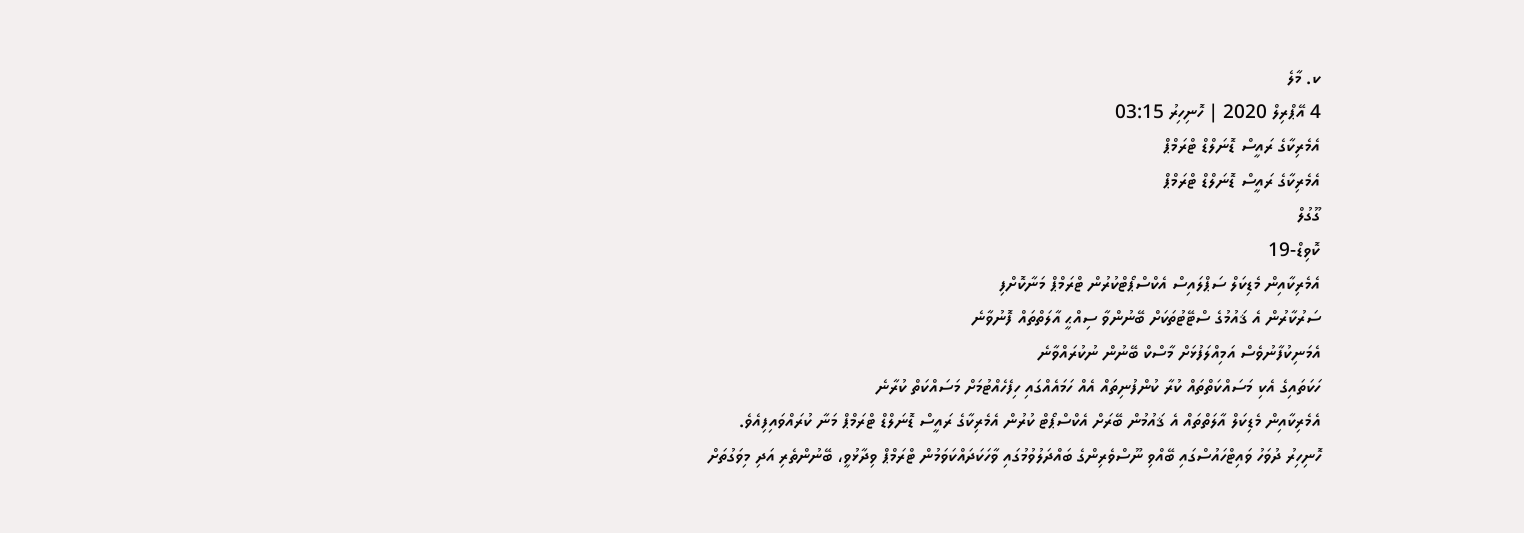ކ. މާލެ
4 އޭޕްރިލް 2020 | ހޮނިހިރު 03:15
އެމެރިކާގެ ރައީސް ޑޮނަލްޑް ޓްރަމްޕް
އެމެރިކާގެ ރައީސް ޑޮނަލްޑް ޓްރަމްޕް
ގޫގުލް
ކޮވިޑް-19
އެމެރިކާއިން މެޑިކަލް ސަޕްލައިސް އެކްސްޕޯޓްކުރުން ޓްރަމްޕް މަނާކޮށްފި
ސަރުކާރުން އެ ޤައުމުގެ ސްޓޭޓުތަކަށް ބޭނުންވާ ސިއްޙީ އާލަތްތައް ފޮނުވާނެ
އެމަނިކުފާނުވެސް އަމިއްލަފުޅަށް މާސްކް ބޭނުން ނުކުރައްވާނެ
ހަކަތައިގެ އެކި މަސައްކަތްތައް ކުރާ ކުންފުނިތައް އެއް ހަމައެއްގައި ހިފެހެއްޓުމަށް މަސައްކަތް ކުރާނެ
އެމެރިކާއިން މެޑިކަލް އާލަތްތައް އެ ޤައުމުން ބޭރަށް އެކްސްޕޯޓް ކުރުން އެމެރިކާގެ ރައީސް ޑޮނަލްޑް ޓްރަމްޕް މަނާ ކުރައްވައިފިއެވެ.
ހޮނިހިރު ދުވަހު ވައިޓްހައުސްގައި ބޭއްވި ނޫސްވެރިންގެ ބައްދަލުވުމުގައި ވާހަކަދައްކަވަމުން ޓްރަމްޕް ވިދާޅުވީ، ބޭނުންތެރި އަދި މިވަގުތަށް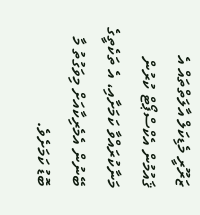ޒަރޫރީ މެޑިކަލް އާލަތްތައް އެ ޤައުމުން އެކްސްޕޯޓް ކުރުން މަނާކުރައްވާ ކަމަށާއި، އެ ތަކެތީގެ ބޭނުން އެމެރިކާއަށް މިވަގުތު މާ ބޮޑު ކަމަށެވެ.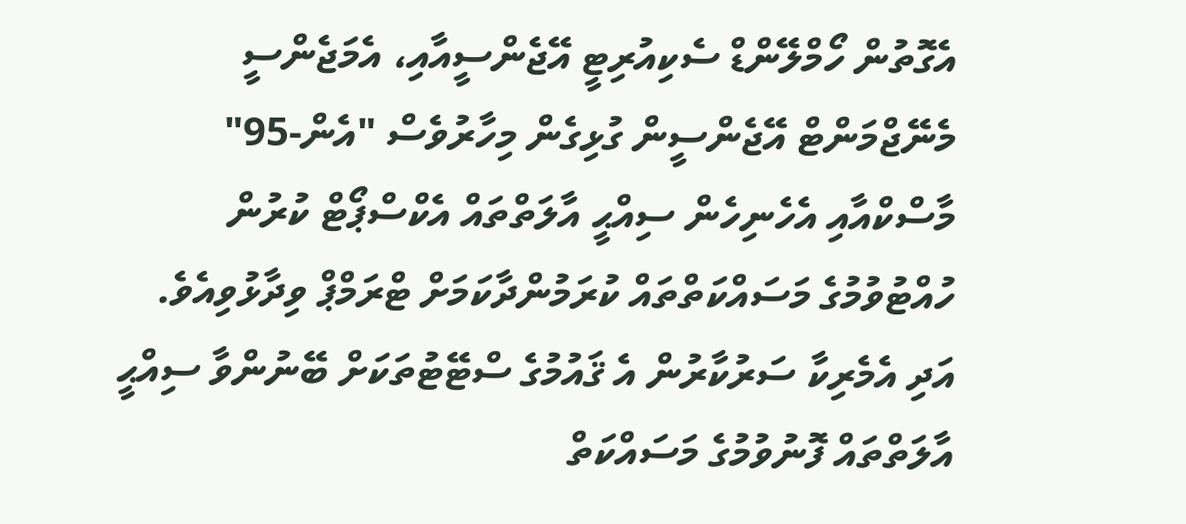އެގޮތުން ހޯމްލޭންޑް ސެކިއުރިޓީ އޭޖެންސީއާއި، އެމަޖެންސީ މެނޭޖްމަންޓް އޭޖެންސީން ގުޅިގެން މިހާރުވެސް "އެން-95" މާސްކްއާއި އެހެނިހެން ސިއްޙީ އާލަތްތައް އެކްސްޕޯޓް ކުރުން ހުއްޓުވުމުގެ މަސައްކަތްތައް ކުރަމުންދާކަމަށް ޓްރަމްޕް ވިދާޅުވިއެވެ. އަދި އެމެރިކާ ސަރުކާރުން އެ ޤައުމުގެ ސްޓޭޓުތަކަށް ބޭނުންވާ ސިއްޙީ އާލަތްތައް ފޮނުވުމުގެ މަސައްކަތް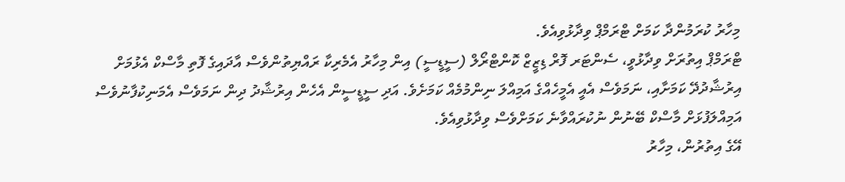މިހާރު ކުރަމުންދާ ކަމަށް ޓްރަމްޕް ވިދާޅުވިއެވެ.
ޓްރަމްޕް އިތުރަށް ވިދާޅުވީ، ސެންޓަރ ފޮރް ޑިޒީޒް ކޮންޓްރޯލް (ސީޑީސީ) އިން މިހާރު އެމެރިކާ ރައްޔިތުންވެސް އާދައިގެ ފޮތި މާސްކް އެޅުމަށް އިރުޝާދުދޭ ކަމަށާއި، ނަމަވެސް އެއީ އެމީހެއްގެ އަމިއްލަ ނިންމުމެއް ކަމަށެވެ. އަދި ސީޑީސީން އެހެން އިރުޝާދު ދިން ނަމަވެސް އެމަނިކުފާނުވެސް އަމިއްލަފުޅަށް މާސްކް ބޭނުން ނުކުރައްވާނެ ކަމަށްވެސް ވިދާޅުވިއެވެ.
އޭގެ އިތުރުން، މިހާރު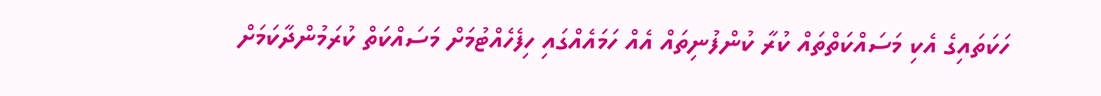ހަކަތައިގެ އެކި މަސައްކަތްތައް ކުރާ ކުންފުނިތައް އެއް ހަމައެއްގައި ހިފެހެއްޓުމަށް މަސައްކަތް ކުރަމުންދާކަމަށް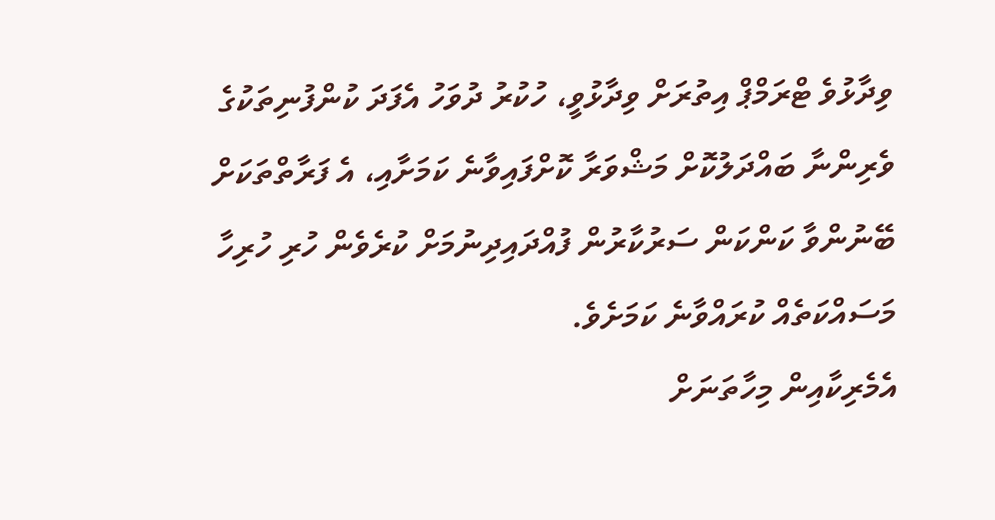ވިދާޅުވެ ޓްރަމްޕް އިތުރަށް ވިދާޅުވީ، ހުކުރު ދުވަހު އެފަދަ ކުންފުނިތަކުގެ ވެރިންނާ ބައްދަލުކޮށް މަޝްވަރާ ކޮށްފައިވާނެ ކަމަށާއި، އެ ފަރާތްތަކަށް ބޭނުންވާ ކަންކަން ސަރުކާރުން ފުއްދައިދިނުމަށް ކުރެވެން ހުރި ހުރިހާ މަސައްކަތެއް ކުރައްވާނެ ކަމަށެވެ.
އެމެރިކާއިން މިހާތަނަށް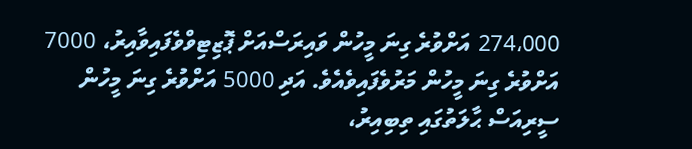274،000 އަށްވުރެ ގިނަ މީހުން ވައިރަސްއަށް ޕޮޒިޓިވްވެފައިވާއިރު، 7000 އަށްވުރެ ގިނަ މީހުން މަރުވެފައިވެއެވެ. އަދި 5000 އަށްވުރެ ގިނަ މީހުން ސީރިއަސް ޙާލަތުގައި ތިބިއިރު،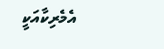އެމެރިކާއަކީ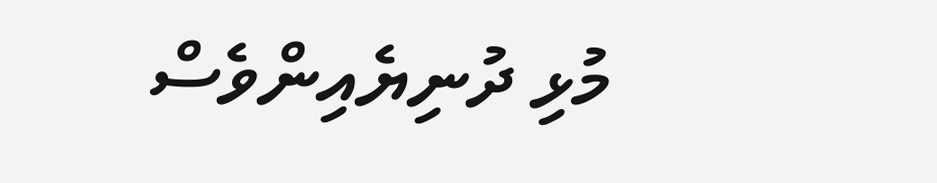މުޅި ދުނިޔެއިންވެސް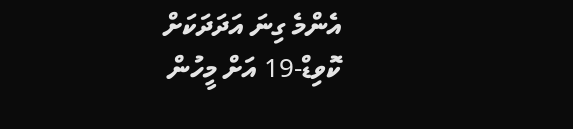އެންމެ ގިނަ އަދަދަކަށް ކޮވިޑް-19 އަށް މީހުން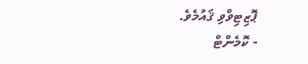ޕޮޒިޓިވްވި ޤައުމެވެ.
- ކޮމެންޓް